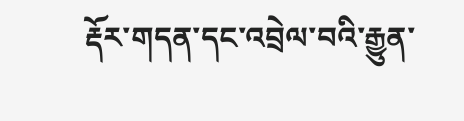རྡོར་གདན་དང་འབྲེལ་བའི་རྒྱུན་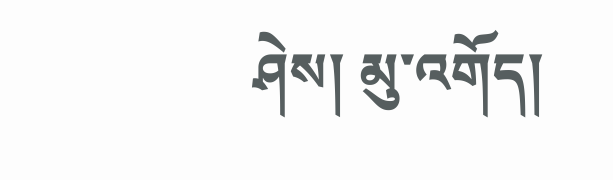ཤེས། མུ་འགོད།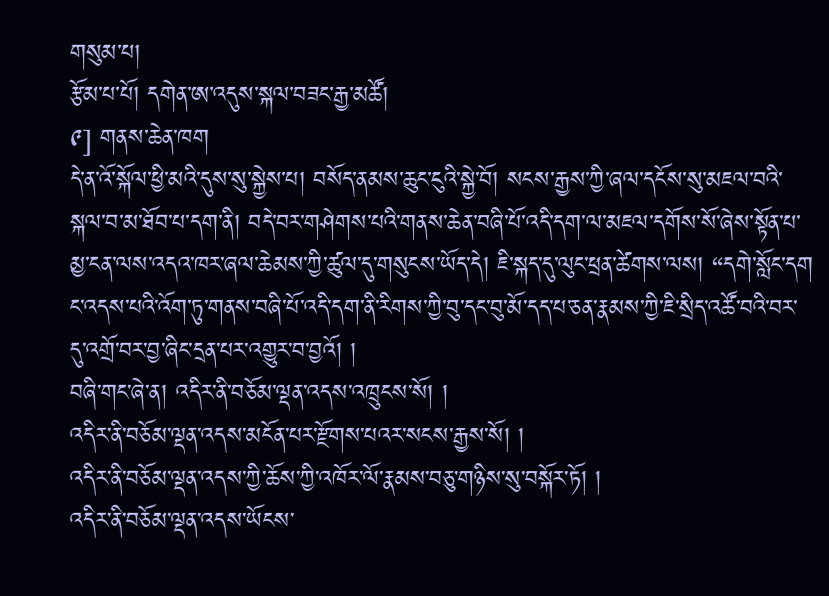གསུམ་པ།
རྩོམ་པ་པོ། དགེན་ཨ་འདུས་སྐལ་བཟང་རྒྱ་མཚོ།
༩] གནས་ཆེན་ཁག
དེ་ན་འོ་སྐོལ་ཕྱི་མའི་དུས་སུ་སྐྱེས་པ། བསོད་ནམས་ཆུང་ངུའི་སྐྱེ་བོ། སངས་རྒྱས་ཀྱི་ཞལ་དངོས་སུ་མཇལ་བའི་སྐལ་བ་མ་ཐོབ་པ་དག་ནི། བདེ་བར་གཤེགས་པའི་གནས་ཆེན་བཞི་པོ་འདི་དག་ལ་མཇལ་དགོས་སོ་ཞེས་སྟོན་པ་མྱ་ངན་ལས་འདའ་ཁར་ཞལ་ཆེམས་ཀྱི་ཚུལ་དུ་གསུངས་ཡོད་དེ། ཇི་སྐད་དུ་ལུང་ཕྲན་ཚེགས་ལས། “དགེ་སློང་དག ང་འདས་པའི་འོག་ཏུ་གནས་བཞི་པོ་འདི་དག་ནི་རིགས་ཀྱི་བུ་དང་བུ་མོ་དད་པ་ཅན་རྣམས་ཀྱི་ཇི་སྲིད་འཚོ་བའི་བར་དུ་འགྲོ་བར་བྱ་ཞིང་དྲན་པར་འགྱུར་བ་བྱའོ། །
བཞི་གང་ཞེ་ན། འདིར་ནི་བཅོམ་ལྡན་འདས་འཁྲུངས་སོ། །
འདིར་ནི་བཅོམ་ལྡན་འདས་མངོན་པར་རྫོགས་པའར་སངས་རྒྱས་སོ། །
འདིར་ནི་བཅོམ་ལྡན་འདས་ཀྱི་ཆོས་ཀྱི་འཁོར་ལོ་རྣམས་བཅུ་གཉིས་སུ་བསྐོར་ཏོ། །
འདིར་ནི་བཅོམ་ལྡན་འདས་ཡོངས་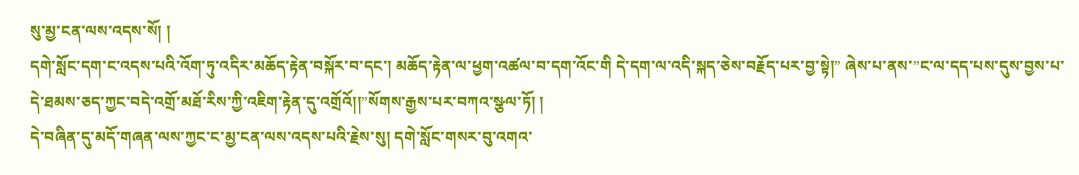སུ་མྱ་ངན་ལས་འདས་སོ། །
དགེ་སློང་དག་ང་འདས་པའི་འོག་ཏུ་འདིར་མཆོད་རྟེན་བསྐོར་བ་དང་། མཆོད་རྟེན་ལ་ཕྱག་འཚལ་བ་དག་འོང་གི དེ་དག་ལ་འདི་སྐད་ཅེས་བརྗོད་པར་བྱ་སྟེ།” ཞེས་པ་ནས་”ང་ལ་དད་པས་དུས་བྱས་པ་དེ་ཐམས་ཅད་ཀྱང་བདེ་འགྲོ་མཐོ་རིས་ཀྱི་འཇིག་རྟེན་དུ་འགྲོའོ།།”སོགས་རྒྱས་པར་བཀའ་སྩལ་ཏོ། །
དེ་བཞིན་དུ་མདོ་གཞན་ལས་ཀྱང་ང་མྱ་ངན་ལས་འདས་པའི་རྗེས་སུ། དགེ་སློང་གསར་བུ་འགའ་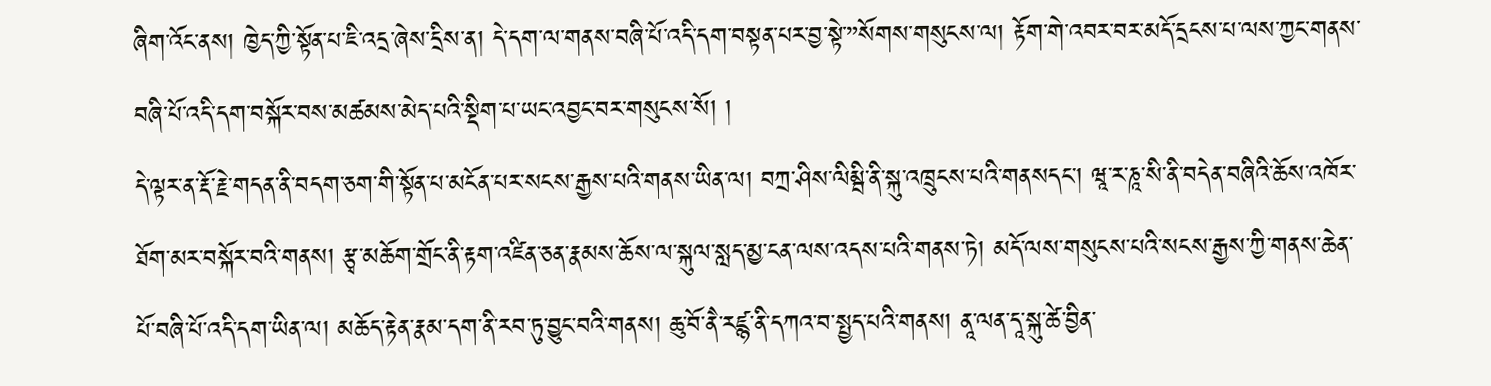ཞིག་འོང་ནས། ཁྱེད་ཀྱི་སྟོན་པ་ཇི་འདྲ་ཞེས་དྲིས་ན། དེ་དག་ལ་གནས་བཞི་པོ་འདི་དག་བསྟན་པར་བྱ་སྟེ་”སོགས་གསུངས་ལ། རྟོག་གེ་འབར་བར་མདོ་དྲངས་པ་ལས་ཀྱང་གནས་བཞི་པོ་འདི་དག་བསྐོར་བས་མཚམས་མེད་པའི་སྡིག་པ་ཡང་འབྱང་བར་གསུངས་སོ། །
དེ་ལྟར་ན་རྡོ་རྗེ་གདན་ནི་བདག་ཅག་གི་སྟོན་པ་མངོན་པར་སངས་རྒྱས་པའི་གནས་ཡིན་ལ། བཀྲ་ཤིས་ལིམྦི་ནི་སྐུ་འཁྲུངས་པའི་གནསདང་། ཝཱ་ར་ཎཱ་སི་ནི་བདེན་བཞིའི་ཆོས་འཁོར་ཐོག་མར་བསྐོར་བའི་གནས། རྩྭ་མཆོག་གྲོང་ནི་རྟག་འཛིན་ཅན་རྣམས་ཆོས་ལ་སྐུལ་སླད་མྱ་ངན་ལས་འདས་པའི་གནས་ཏེ། མདོ་ལས་གསུངས་པའི་སངས་རྒྱས་ཀྱི་གནས་ཆེན་པོ་བཞི་པོ་འདི་དག་ཡིན་ལ། མཆོད་རྟེན་རྣམ་དག་ནི་རབ་ཏུ་བྱུང་བའི་གནས། ཆུ་བོ་ནཻ་རཛྙ་ནི་དཀའ་བ་སྤྱད་པའི་གནས། ནཱ་ལན་དཱ་སྐུ་ཚེ་བྱིན་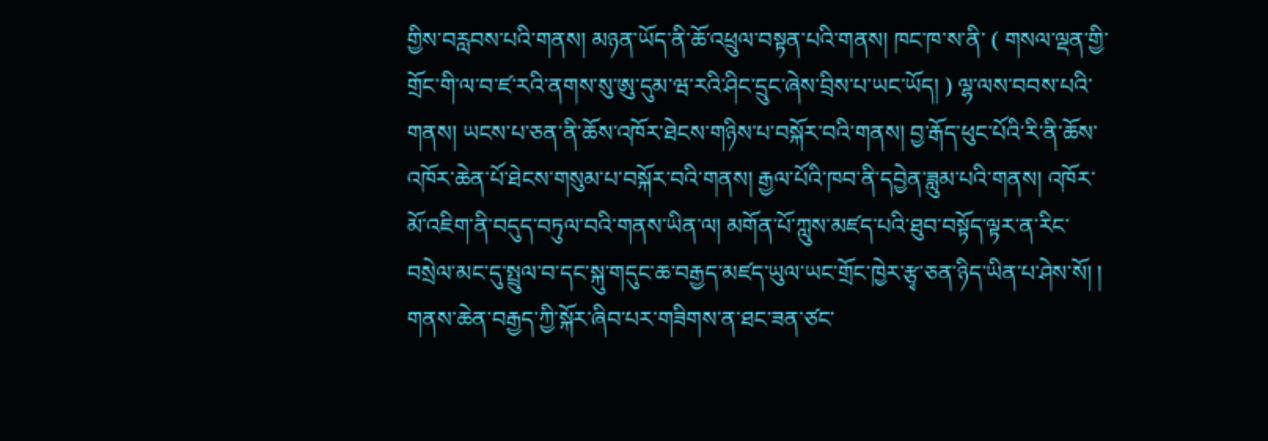གྱིས་བརླབས་པའི་གནས། མཉན་ཡོད་ནི་ཆོ་འཕྲུལ་བསྟན་པའི་གནས། ཁང་ཁ་ས་ནི་ ( གསལ་ལྡན་གྱི་གྲོང་གི་ལ་བ་ཛ་རའི་ནགས་སུ་ཨུ་དུམ་ཝ་རའི་ཤིང་དྲུང་ཞེས་བྲིས་པ་ཡང་ཡོད། ) ལྷ་ལས་བབས་པའི་གནས། ཡངས་པ་ཅན་ནི་ཆོས་འཁོར་ཐེངས་གཉིས་པ་བསྐོར་བའི་གནས། བྱ་རྒོད་ཕུང་པོའི་རི་ནི་ཆོས་འཁོར་ཆེན་པོ་ཐེངས་གསུམ་པ་བསྐོར་བའི་གནས། རྒྱལ་པོའི་ཁབ་ནི་དབྱེན་ཟླུམ་པའི་གནས། འཁོར་མོ་འཇིག་ནི་བདུད་བཏུལ་བའི་གནས་ཡིན་ལ། མགོན་པོ་ཀླུས་མཛད་པའི་ཐུབ་བསྟོད་ལྟར་ན་རིང་བསྲེལ་མང་དུ་སྤྲུལ་བ་དང་སྐུ་གདུང་ཆ་བརྒྱད་མཛད་ཡུལ་ཡང་གྲོང་ཁྱེར་རྩྭ་ཅན་ཉིད་ཡིན་པ་ཤེས་སོ། ། གནས་ཆེན་བརྒྱད་ཀྱི་སྐོར་ཞིབ་པར་གཟིགས་ན་ཐང་ཟན་ཙང་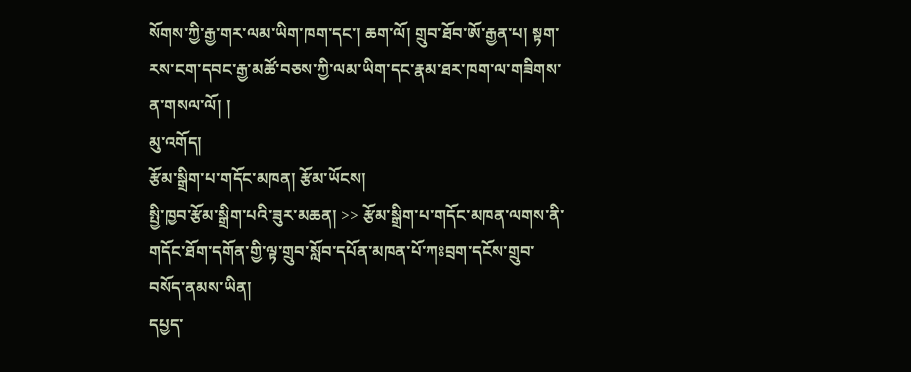སོགས་ཀྱི་རྒྱ་གར་ལམ་ཡིག་ཁག་དང་། ཆག་ལོ། གྲུབ་ཐོབ་ཨོ་རྒྱན་པ། སྟག་རས་ངག་དབང་རྒྱ་མཚོ་བཅས་ཀྱི་ལམ་ཡིག་དང་རྣམ་ཐར་ཁག་ལ་གཟིགས་ན་གསལ་ལོ། །
མུ་འགོད།
རྩོམ་སྒྲིག་པ་གདོང་མཁན། རྩོམ་ཡོངས།
སྤྱི་ཁྱབ་རྩོམ་སྒྲིག་པའི་ཟུར་མཆན། >> རྩོམ་སྒྲིག་པ་གདོང་མཁན་ལགས་ནི་གདོང་ཐོག་དགོན་གྱི་ལྟ་གྲུབ་སློབ་དཔོན་མཁན་པོ་ཀཿབྲག་དངོས་གྲུབ་བསོད་ནམས་ཡིན།
དཔྱད་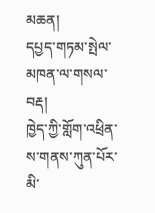མཆན།
དཔྱད་གཏམ་སྤེལ་མཁན་ལ་གསལ་བརྡ།
ཁྱེད་ཀྱི་གློག་འཕྲིན་ས་གནས་ཀུན་པོར་མི་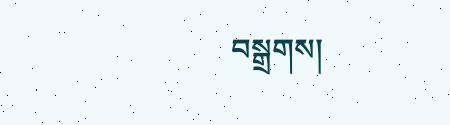བསྒྲགས།